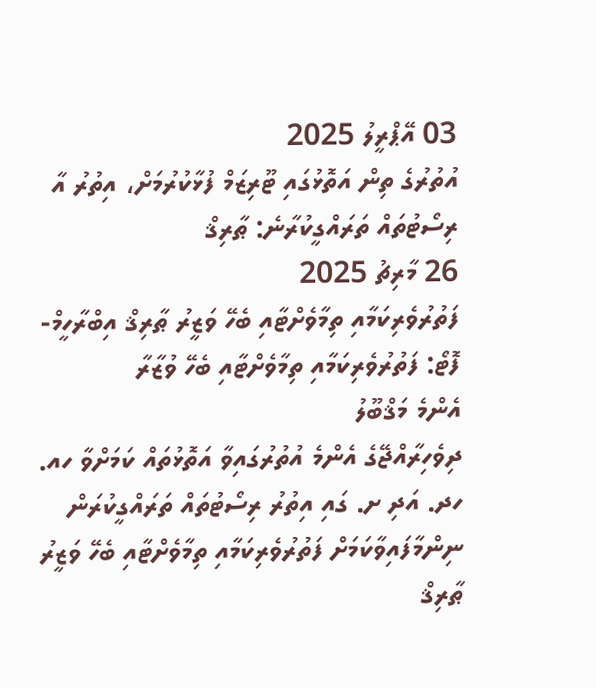03 އޭޕްރީލު 2025
އުތުރުގެ ތިން އަތޮޅުގައި ޓޫރިޒަމް ފުޅާކުރުމަށް، އިތުރު އާ ރިސޯޓުތައް ތަރައްގީކުރާނެ: ޠާރިޤް
26 މާރިޗު 2025
ފަތުރުވެރިކަމާއި ތިމާވެށްޓާއި ބެހޭ ވަޒީރު ޠާރިޤް އިބްރާހީމް-ފޮޓޯ: ފަތުރުވެރިކަމާއި ތިމާވެށްޓާއި ބެހޭ ވުޒާރާ
އެންމެ މަޤްބޫލު
ދިވެހިރާއްޖޭގެ އެންމެ އުތުރުގައިވާ އަތޮޅުތައް ކަމަށްވާ ހއ. ހދ. އަދި ށ. ގައި އިތުރު ރިސޯޓުތައް ތަރައްގީކުރަން ނިންމާފައިވާކަމަށް ފަތުރުވެރިކަމާއި ތިމާވެށްޓާއި ބެހޭ ވަޒީރު ޠާރިޤް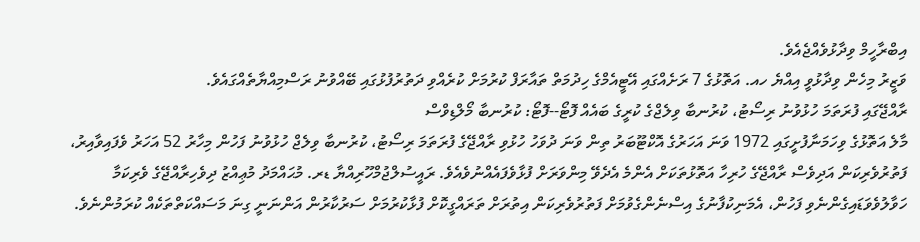އިބްރާހީމް ވިދާޅުވެއްޖެއެވެ.
ވަޒީރު މިހެން ވިދާޅުވީ އިއްޔެ ހއ. އަތޮޅުގެ 7 ރަށެއްގައި އޭޓީއެމްގެ ހިދުމަތް ތައާރަފް ކުރުމަށް ކުރެއްވި ދަތުރުފުޅުގައި ބޭއްވުނު ރަސްމިއްޔާތެއްގައެވެ.
ރާއްޖޭގައި ފުރަތަމަ ހުޅުވުނު ރިސޯޓު، ކުރުނބާ ވިލެޖްގެ ކުރީގެ ބައެއް ފޮޓޯ--ފޮޓޯ: ކުރުނބާ މޯލްޑިވްސް
މާލެ އަތޮޅުގެ ވިހަމަނާފުށީގައި 1972 ވަނަ އަހަރުގެ އޮކްޓޫބަރު ތިން ވަނަ ދުވަހު ހުޅުވި ރާއްޖޭގެ ފުރަތަމަ ރިސޯޓު، ކުރުނބާ ވިލެޖް ހުޅުވުނު ފަހުން މިހާރު 52 އަހަރު ވެފައިވާއިރު، ފަތުރުވެރިކަން އަދިވެސް ރާއްޖޭގެ ހުރިހާ އަތޮޅުތަކަށް އެންމެ އެދެވޭ މިންވަރަށް ފުޅާވެފައެއްނުވެއެވެ. ރައީސުލްޖުމްހޫރިއްޔާ ޑރ. މުޙައްމަދު މުޢިއްޒު ދިވެހިރާއްޖޭގެ ވެރިކަމާ ހަވާލުވެވަޑައިގެންނެވި ފަހުން، އެމަނިކުފާނުގެ އިސްނެންގެވުމަށް ފަތުރުވެރިކަން އިތުރަށް ތަރައްގީކޮށް ފުޅާކުރުމަށް ސަރުކާރުން އަންނަނީ ގިނަ މަސައްކަތްތަކެއް ކުރަމުންނެވެ.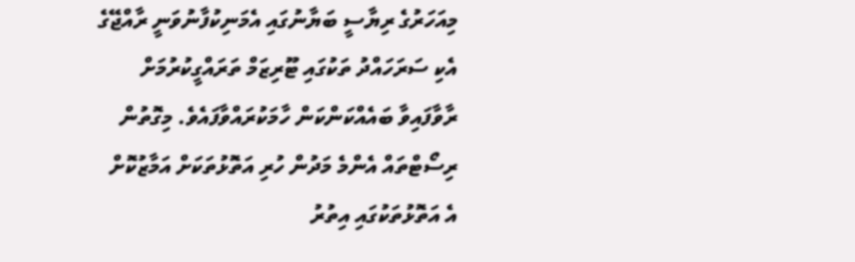މިއަހަރުގެ ރިޔާސީ ބަޔާނުގައި އެމަނިކުފާނުވަނީ ރާއްޖޭގެ އެކި ސަރަހައްދު ތަކުގައި ޓޫރިޒަމް ތަރައްގީކުރުމަށް ރާވާފައިވާ ބައެއްކަންކަން ހާމަކުރައްވާފައެވެ. މިގޮތުން ރިސޯޓްތައް އެންމެ މަދުން ހުރި އަތޮޅުތަކަށް އަމާޒުކޮށް އެ އަތޮޅުތަކުގައި އިތުރު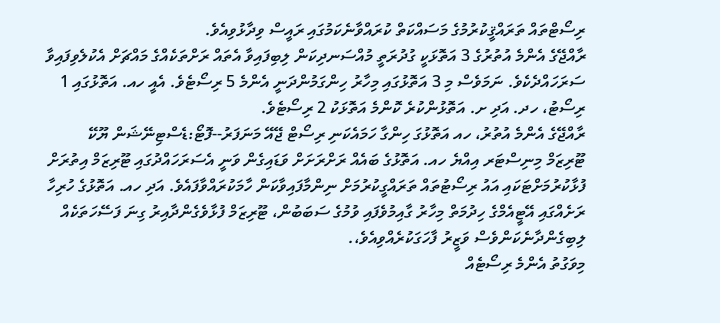ރިސޯޓްތައް ތަރައްޤީކުރުމުގެ މަސައްކަތް ކުރައްވާނެކަމުގައި ރައީސް ވިދާޅުވިއެވެ.
ރާއްޖޭގެ އެންމެ އުތުރުގެ 3 އަތޮޅަކީ ގުދުރަތީ މުއްސަނދިކަން ލިބިފައިވާ އެތައް ރަށްތަކެއްގެ މައްޗަށް އެކުލެވިފައިވާ ސަރަހައްދެކެވެ. ނަމަވެސް މި 3 އަތޮޅުގައި މިހާރު ހިންގަމުންދަނީ އެންމެ 5 ރިސޯޓެވެ. އެއީ ހއ. އަތޮޅުގައި 1 ރިސޯޓު، ހދ. އަދި ށ. އަތޮޅުންކުރެ ކޮންމެ އަތޮޅަކު 2 ރިސޯޓެވެ.
ރާއްޖޭގެ އެންމެ އުތުރު، ހއ އަތޮޅުގަ ހިންގާ ހަމައެކަނި ރިސޯޓް ޖޭއޭ މަނަފަރު--ފޮޓޯ:ޑެސްޓިނޭޝަން ޔޫކޭ
ޓޫރިޒަމް މިނިސްޓަރ އިއްޔެ ހއ. އަތޮޅުގެ ބައެއް ރަށްރަށަށް ވަޑައިގެން ވަނީ އެސަރަހައްދުގައި ޓޫރިޒަމް އިތުރަށް ފުޅާކުރުމަށްޓަކައި އައު ރިސޯޓުތައް ތަރައްގީކުރުމަށް ނިންމާފައިވާކަން ހާމަކުރައްވާފައެވެ. އަދި ހއ. އަތޮޅުގެ ހުރިހާ ރަށެއްގައި އޭޓީއެމްގެ ހިދުމަތް މިހާރު ގާއިމުވެފައި ވުމުގެ ސަބަބުން، ޓޫރިޒަމް ފުޅާވެގެންދާއިރު ގިނަ ފަސޭހަތަކެއް ލިބިގެންދާނެކަންވެސް ވަޒީރު ފާހަގަކުރެއްވިއެވެ،.
މިވަގުތު އެންމެ ރިސޯޓެއް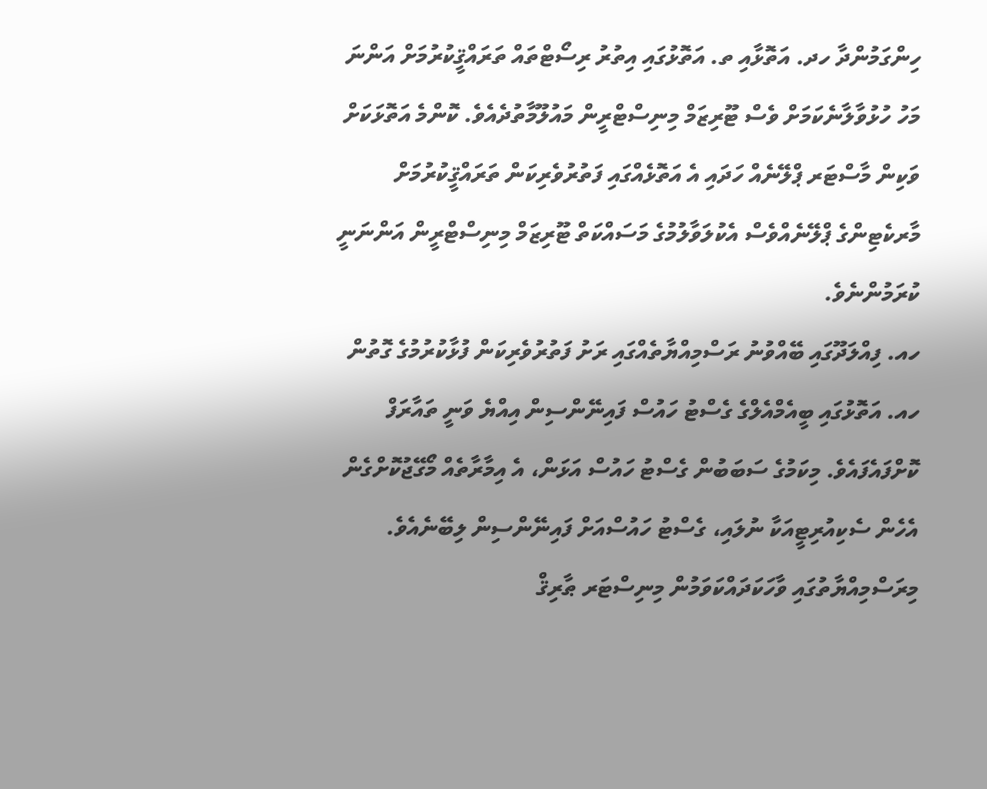ހިންގަމުންދާ ހދ. އަތޮޅާއި ތ. އަތޮޅުގައި އިތުރު ރިސޯޓްތައް ތަރައްޤީކުރުމަށް އަންނަ މަހު ހުޅުވާލާނެކަމަށް ވެސް ޓޫރިޒަމް މިނިސްޓްރީން މައުލޫމާތުދެއެވެ. ކޮންމެ އަތޮޅަކަށް ވަކިން މާސްޓަރ ޕްލޭނެއް ހަދައި އެ އަތޮޅެއްގައި ފަތުރުވެރިކަން ތަރައްޤީކުރުމަށް މާރކެޓިންގެ ޕްލޭނެއްވެސް އެކުލަވާލުމުގެ މަސައްކަތް ޓޫރިޒަމް މިނިސްޓްރީން އަންނަނީ ކުރަމުންނެވެ.
ހއ. ފިއްލަދޫގައި ބޭއްވުނު ރަސްމިއްޔާތެއްގައި ރަށު ފަތުރުވެރިކަން ފުޅާކުރުމުގެ ގޮތުން ހއ. އަތޮޅުގައި ބީއެމްއެލްގެ ގެސްޓު ހައުސް ފައިނޭންސިން އިއްޔެ ވަނީ ތައާރަފް ކޮށްފައެފައެވެ. މިކަމުގެ ސަބަބުން ގެސްޓު ހައުސް އަޅަން، އެ އިމާރާތެއް މޯގޭޖުކޮށްގެން އެހެން ސެކިއުރިޓީއަކާ ނުލައި، ގެސްޓު ހައުސްއަށް ފައިނޭންސިން ލިބޭނެއެވެ. މިރަސްމިއްޔާތުގައި ވާހަކަދައްކަވަމުން މިނިސްޓަރ ޠާރިޤް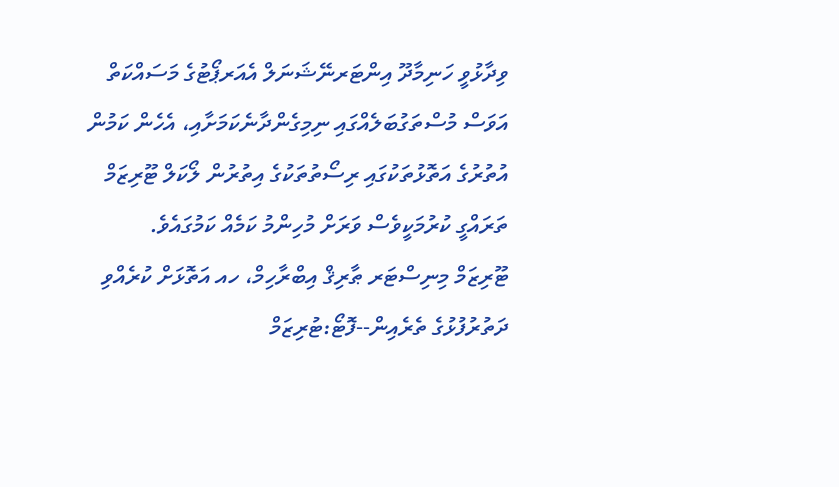ވިދާޅުވީ ހަނިމާދޫ އިންޓަރނޭޝަނަލް އެއަރޕޯޓުގެ މަސައްކަތް އަވަސް މުސްތަގުބަލެއްގައި ނިމިގެންދާނެކަމަށާއި، އެހެން ކަމުން އުތުރުގެ އަތޮޅުތަކުގައި ރިސޯތުތަކުގެ އިތުރުން ލޯކަލް ޓޫރިޒަމް ތަރައްގީ ކުރުމަކީވެސް ވަރަށް މުހިންމު ކަމެއް ކަމުގައެވެ.
ޓޫރިޒަމް މިނިސްޓަރ ޠާރިޤް އިބްރާހިމް، ހއ އަތޮޅަށް ކުރެއްވި ދަތުރުފުޅުގެ ތެރެއިން--ފޮޓޯ:ޓުރިޒަމް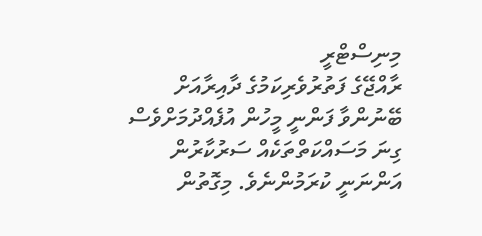މިނިސްޓްރީ
ރާއްޖޭގެ ފަތުރުވެރިކަމުގެ ދާއިރާއަށް ބޭނުންވާ ފަންނީ މީހުން އުފެއްދުމަށްވެސް ގިނަ މަސައްކަތްތަކެއް ސަރުކާރުން އަންނަނީ ކުރަމުންނެވެ. މިގޮތުން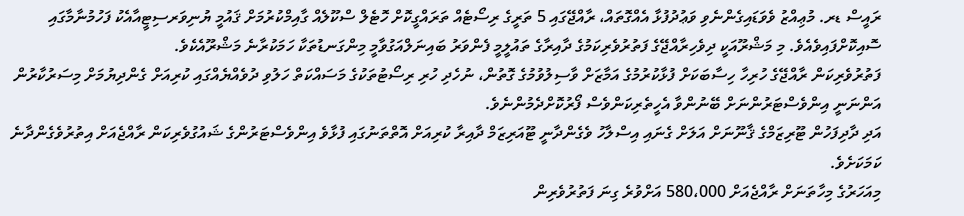ރައީސް ޑރ. މުޢިއްޒު ވެވަޑައިގެންނެވި ވަޢުދުފުޅާ އެއްގޮތައް، ރާއްޖޭގައި 5 ތަރީގެ ރިސޯޓެއް ތަރައްގީކޮށް ހޮޓެލް ސްކޫލެއް ގާއިމްކުރުމަށް ޤައުމީ ޔުނިވަރސިޓީއާއެކު ފަހުމުނާމާގައި ސޮއިކޮށްފައިވެއެވެ. މި މަޝްރޫއަކީ ދިވެހިރާއްޖޭގެ ފަތުރުވެރިކަމުގެ ދާއިރާގެ ތައުލީމީ ފެންވަރު ބައިނަލްއަގުވާމީ މިންގަނޑުތަކާ ހަމަކުރާނެ މަޝްރޫއެކެވެ.
ފަތުރުވެރިކަން ރާއްޖޭގެ ހުރިހާ ހިސާބަކަށް ފުޅާކުރުމުގެ އަމާޒަށް ވާސިލުވުމުގެ ގޮތުން، ނުހެދި ހުރި ރިސޯޓުތަކުގެ މަސައްކަތް ހަލުވި ދުވެއްޔެއްގައި ކުރިއަށް ގެންދިޔުމަށް މިސަރުކާރުން އަންނަނީ އިންވެސްޓަރުންނަށް ބޭނުންވާ އެހީތެރިކަންވެސް ފޯރުކޮށްދެމުންނެވެ.
އަދި ދާދިފަހުން ޓޫރިޒަމްގެ ޤާނޫނަށް އަލަށް ގެނައި އިސްލާހު ވެގެންދާނީ ޓޫއަރިޒަމް ދާއިރާ ކުރިއަށް އޮތްތަނުގައި ފުޅާވެ އިންވެސްޓަރުންގެ ޝައުގުވެރިކަން ރާއްޖެއަށް އިތުރުވެގެންދާނެ ކަމަކަށެވެ.
މިއަހަރުގެ މިހާތަނަށް ރާއްޖެއަށް 580،000 އަށްވުރެ ގިނަ ފަތުރުވެރިން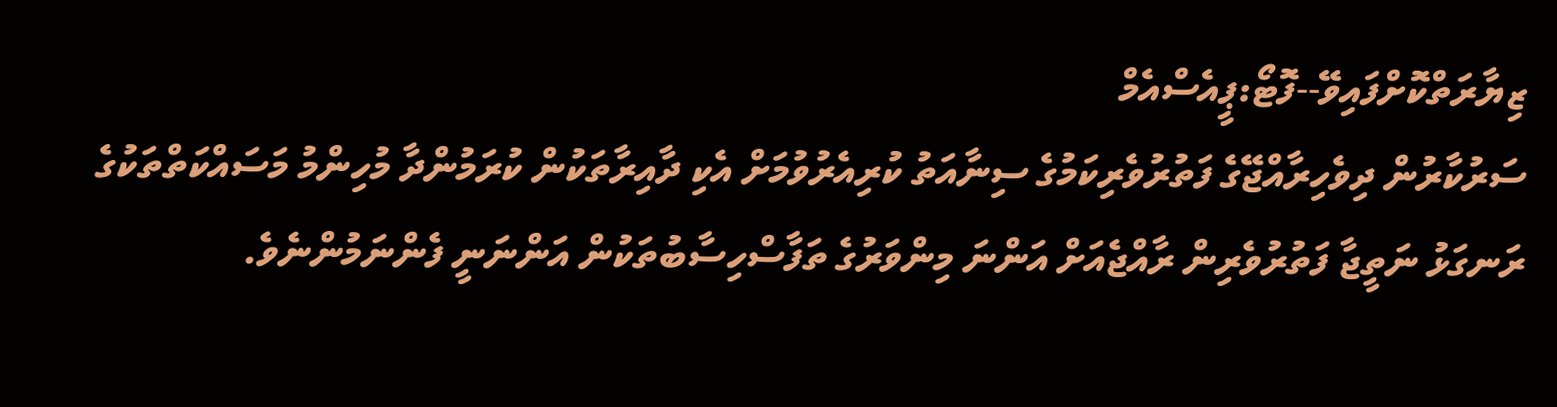ޒިޔާރަތްކޮށްފައިވޭ--ފޮޓޯ:ޕީއެސްއެމް
ސަރުކާރުން ދިވެހިރާއްޖޭގެ ފަތުރުވެރިކަމުގެ ސިނާއަތު ކުރިއެރުވުމަށް އެކި ދާއިރާތަކުން ކުރަމުންދާ މުހިންމު މަސައްކަތްތަކުގެ ރަނގަޅު ނަތީޖާ ފަތުރުވެރިން ރާއްޖެއަށް އަންނަ މިންވަރުގެ ތަފާސްހިސާބުތަކުން އަންނަނީ ފެންނަމުންނެވެ.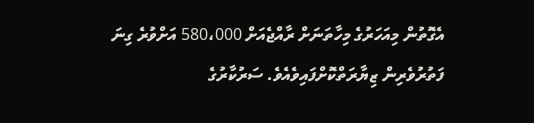އެގޮތުން މިއަހަރުގެ މިހާތަނަށް ރާއްޖެއަށް 580،000 އަށްވުރެ ގިނަ ފަތުރުވެރިން ޒިޔާރަތްކޮށްފައިވެއެވެ. ސަރުކާރުގެ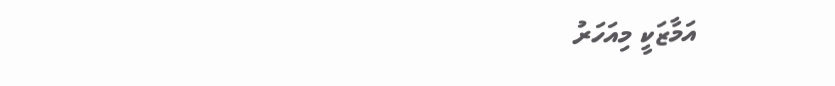އަމާޒަކީ މިއަހަރު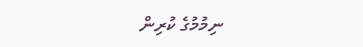ނިމުމުގެ ކުރިން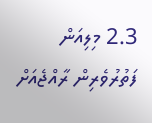2.3 މިލިއަން ފަތުރުވެރިން ރާއްޖެއަށް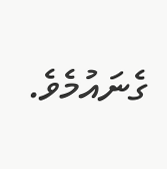ގެނައުމެވެ.